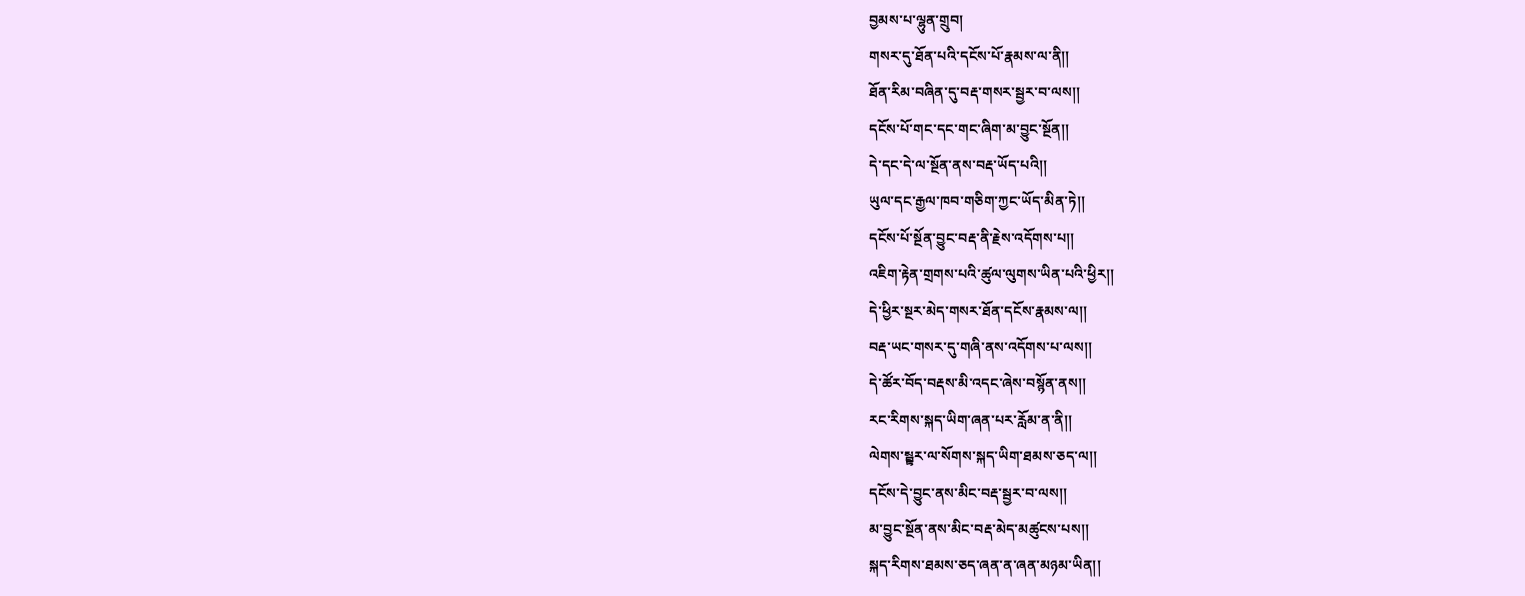བྱམས་པ་ལྷུན་གྲུབ།
གསར་དུ་ཐོན་པའི་དངོས་པོ་རྣམས་ལ་ནི།།
ཐོན་རིམ་བཞིན་དུ་བརྡ་གསར་སྦྱར་བ་ལས།།
དངོས་པོ་གང་དང་གང་ཞིག་མ་བྱུང་སྔོན།།
དེ་དང་དེ་ལ་སྔོན་ནས་བརྡ་ཡོད་པའི།།
ཡུལ་དང་རྒྱལ་ཁབ་གཅིག་ཀྱང་ཡོད་མིན་ཏེ།།
དངོས་པོ་སྔོན་བྱུང་བརྡ་ནི་རྗེས་འདོགས་པ།།
འཇིག་རྟེན་གྲགས་པའི་ཚུལ་ལུགས་ཡིན་པའི་ཕྱིར།།
དེ་ཕྱིར་སྔར་མེད་གསར་ཐོན་དངོས་རྣམས་ལ།།
བརྡ་ཡང་གསར་དུ་གཞི་ནས་འདོགས་པ་ལས།།
དེ་ཚོར་བོད་བརྡས་མི་འདང་ཞེས་བསྙོན་ནས།།
རང་རིགས་སྐད་ཡིག་ཞན་པར་རློམ་ན་ནི།།
ལེགས་སྦྟར་ལ་སོགས་སྐད་ཡིག་ཐམས་ཅད་ལ།།
དངོས་དེ་བྱུང་ནས་མིང་བརྡ་སྦྱར་བ་ལས།།
མ་བྱུང་སྔོན་ནས་མིང་བརྡ་མེད་མཚུངས་པས།།
སྐད་རིགས་ཐམས་ཅད་ཞན་ན་ཞན་མཉམ་ཡིན།།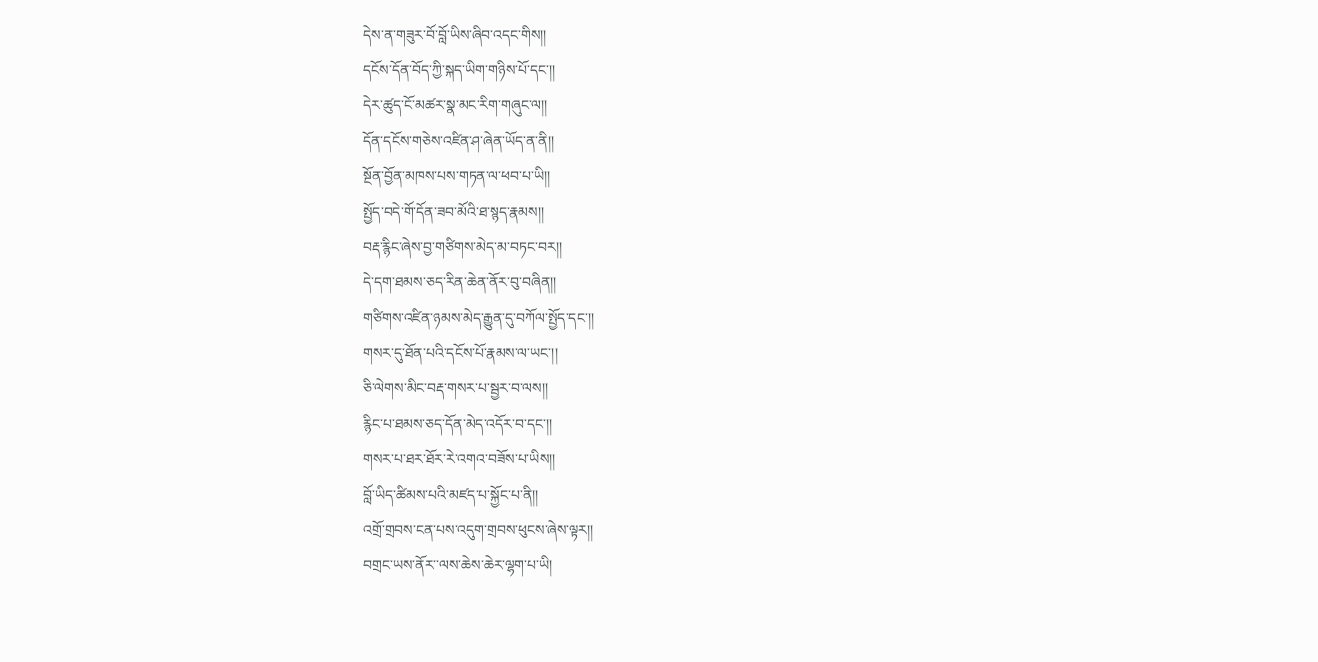དེས་ན་གཟུར་བོ་བློ་ཡིས་ཞིབ་འདང་གིས།།
དངོས་དོན་བོད་ཀྱི་སྐད་ཡིག་གཉིས་པོ་དང་།།
དེར་ཚུད་ངོ་མཚར་སྣ་མང་རིག་གཞུང་ལ།།
དོན་དངོས་གཅེས་འཛིན་ཤ་ཞེན་ཡོད་ན་ནི།།
སྔོན་བྱོན་མཁས་པས་གཏན་ལ་ཕབ་པ་ཡི།།
སྤྱོད་བདེ་གོ་དོན་ཟབ་མོའི་ཐ་སྙད་རྣམས།།
བརྡ་རྙིང་ཞེས་བྱ་གཙིགས་མེད་མ་བཏང་བར།།
དེ་དག་ཐམས་ཅད་རིན་ཆེན་ནོར་བུ་བཞིན།།
གཙིགས་འཛིན་ཉམས་མེད་རྒྱུན་དུ་བཀོལ་སྤྱོད་དང་།།
གསར་དུ་ཐོན་པའི་དངོས་པོ་རྣམས་ལ་ཡང་།།
ཅི་ལེགས་མིང་བརྡ་གསར་པ་སྦྱར་བ་ལས།།
རྙིང་པ་ཐམས་ཅད་དོན་མེད་འདོར་བ་དང་།།
གསར་པ་ཐར་ཐོར་རེ་འགའ་བཟོས་པ་ཡིས།།
བློ་ཡིད་ཚིམས་པའི་མཛད་པ་སྐྱོང་པ་ནི།།
འགྲོ་གྲབས་ངན་པས་འདུག་གྲབས་ཕུངས་ཞེས་ལྟར།།
བགྲང་ཡས་ནོར་་ལས་ཆེས་ཆེར་ལྷག་པ་ཡི།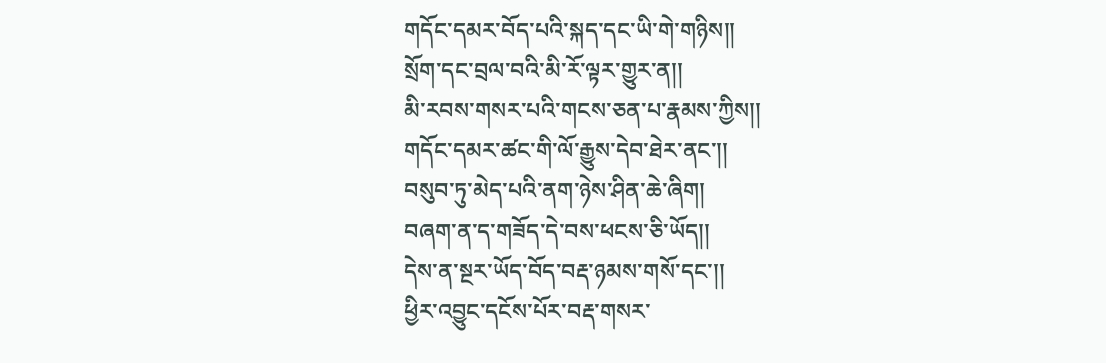གདོང་དམར་བོད་པའི་སྐད་དང་ཡི་གེ་གཉིས།།
སྲོག་དང་བྲལ་བའི་མི་རོ་ལྟར་གྱུར་ན།།
མི་རབས་གསར་པའི་གངས་ཅན་པ་རྣམས་ཀྱིས།།
གདོང་དམར་ཚང་གི་ལོ་རྒྱུས་དེབ་ཐེར་ནང་།།
བསུབ་ཏུ་མེད་པའི་ནག་ཉེས་ཤིན་ཆེ་ཞིག།
བཞག་ན་ད་གཟོད་དེ་བས་ཕངས་ཅི་ཡོད།།
དེས་ན་སྔར་ཡོད་བོད་བརྡ་ཉམས་གསོ་དང་།།
ཕྱིར་འབྱུང་དངོས་པོར་བརྡ་གསར་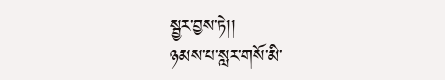སྦྱར་བྱས་ཏེ།།
ཉམས་པ་སླར་གསོ་མི་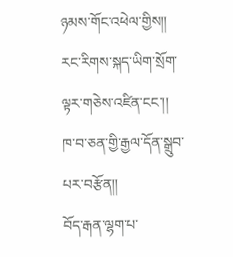ཉམས་གོང་འཕེལ་གྱིས།།
རང་རིགས་སྐད་ཡིག་སྲོག་ལྟར་གཅེས་འཛིན་ངང་།།
ཁ་བ་ཅན་གྱི་རྒྱལ་དོན་སྒྲུབ་པར་བརྩོན།།
བོད་རྒན་ལྷག་པ་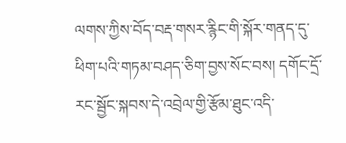ལགས་ཀྱིས་བོད་བརྡ་གསར་རྙིང་གི་སྐོར་གནད་དུ་ཕིག་པའི་གཏམ་བཤད་ཅིག་བྱས་སོང་བས། དགོང་དྲོ་རང་སྦྱོང་སྐབས་དེ་འབྲེལ་གྱི་རྩོམ་ཐུང་འདི་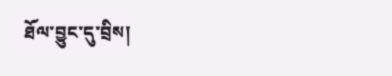ཐོལ་བྱུང་དུ་བྲིས།